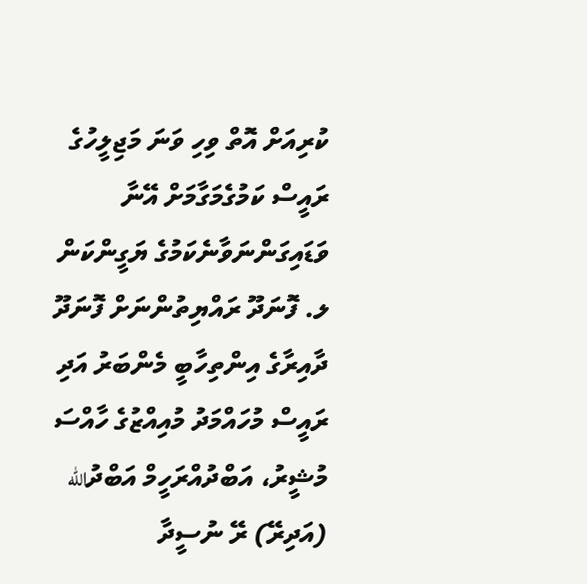ކުރިއަށް އޮތް ވިހި ވަނަ މަޖިލީހުގެ ރައީސް ކަމުގެމަގާމަށް އޭނާ ވަޑައިގަންނަވާނެކަމުގެ ޔަގީންކަން ލ. ފޮނަދޫ ރައްޔިތުންނަށް ފޮނަދޫ ދާއިރާގެ އިންތިހާބީ މެންބަރު އަދި ރައީސް މުހައްމަދު މުއިއްޒުގެ ހާއްސަ މުޝީރު، އަބްދުއްރަހީމް އަބްދުالله (އަދިރޭ) ރޭ ނުސީދާ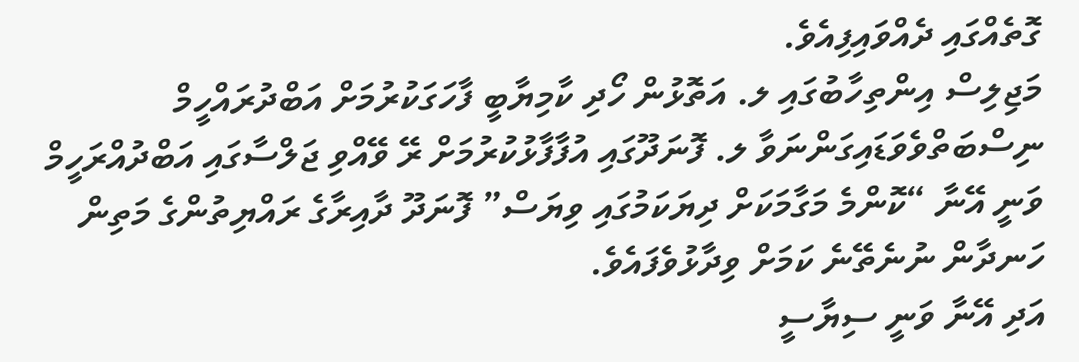ގޮތެއްގައި ދެއްވައިފިއެވެ.
މަޖިލިސް އިންތިހާބުގައި ލ. އަތޮޅުން ހޯދި ކާމިޔާބީ ފާހަގަކުރުމަށް އަބްދުރައްހީމް ނިސްބަތްވެވަޑައިގަންނަވާ ލ. ފޮނަދޫގައި އުފާފާޅުކުރުމަށް ރޭ ވޭއްވި ޖަލްސާގައި އަބްދުއްރަހީމް ވަނީ އޭނާ “ކޮންމެ މަގާމަކަށް ދިޔަކަމުގައި ވިޔަސް” ފޮނަދޫ ދާއިރާގެ ރައްޔިތުންގެ މަތިން ހަނދާން ނުނެތޭނެ ކަމަށް ވިދާޅުވެފައެވެ.
އަދި އޭނާ ވަނީ ސިޔާސީ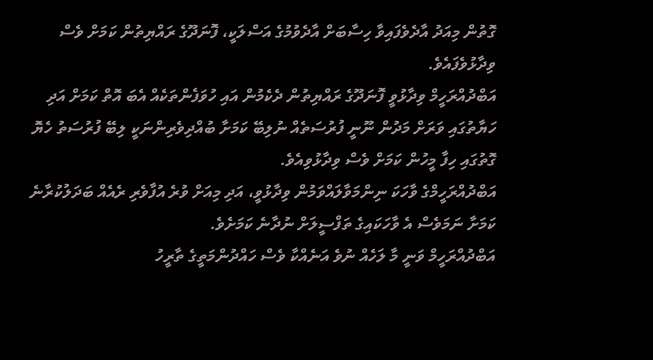ގޮތުން މިއަދު އާދެވެފައިވާ ހިސާބަށް އާދެވުމުގެ އަސްލަކީ، ފޮނަދޫގެ ރައްޔިތުން ކަމަށް ވެސް ވިދާޅުވެފައެވެ.
އަބްދުއްރަހީމް ވިދާޅުވީ ފޮނަދޫގެ ރައްޔިތުން ދެކެމުން އައި ހުވަފެންތަކެއް އެބަ އޮތް ކަމަށް އަދި ހަޔާތުގައި ވަރަށް މަދުން ނޫނީ ފުރުސަތެއް ނުލިބޭ ކަމަށާ ބުއްދިވެރިންނަކީ ލިބޭ ފުރުސަތު ހެޔޮ ގޮތުގައި ހިފާ މީހުން ކަމަށް ވެސް ވިދާޅުވިއެވެ.
އަބްދުއްރަހީމްގެ ވާހަކަ ނިންމަވާލައްވަމުން ވިދާޅުވީ، އަދި މިއަށް ވުރެ އުފާވެރި ރެއެއް ބަދަލުކުރާނެ ކަމަށާ ނަމަވެސް އެ ވާހަކައިގެ ތަފްސީލަށް ނުދާނެ ކަމަށެވެ.
އަބްދުއްރަހީމް ވަނީ މާ ލަހެއް ނުވެ އަނެއްކާ ވެސް ހައްދުންމަތީގެ ތާރީހު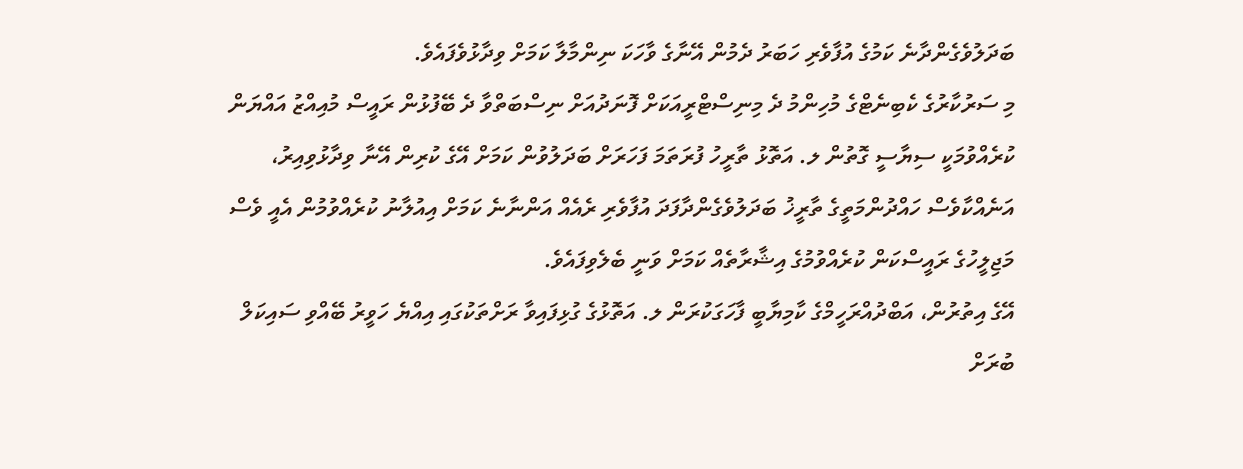ބަދަލުވެގެންދާނެ ކަމުގެ އުފާވެރި ހަބަރު ދެމުން އޭނާގެ ވާހަކަ ނިންމާލާ ކަމަށް ވިދާޅުވެފައެވެ.
މި ސަރުކާރުގެ ކެބިނެޓްގެ މުހިންމު ދެ މިނިސްޓްރީއަކަށް ފޮނަދުއަށް ނިސްބަތްވާ ދެ ބޭފުޅުން ރައީސް މުއިއްޒު އައްޔަން ކުރެއްވުމަކީ ސިޔާސީ ގޮތުން ލ. އަތޮޅު ތާރީހު ފުރަތަމަ ފަހަރަށް ބަދަލުވުން ކަމަށް އޭގެ ކުރިން އޭނާ ވިދާޅުވިއިރު، އަނެއްކާވެސް ހައްދުންމަތީގެ ތާރީޚު ބަދަލުވެގެންދާފަދަ އުފާވެރި ރެއެއް އަންނާނެ ކަމަށް އިއުލާނު ކުރެއްވުމުން އެއީ ވެސް މަޖިލީހުގެ ރައީސްކަން ކުރެއްވުމުގެ އިޝާރާތެއް ކަމަށް ވަނީ ބެލެވިފައެވެ.
އޭގެ އިތުރުން، އަބްދުއްރަހީމްގެ ކާމިޔާބީ ފާހަގަކުރަން ލ. އަތޮޅުގެ ގުޅިފައިވާ ރަށްތަކުގައި އިއްޔެ ހަވީރު ބޭއްވި ސައިކަލް ބުރަށް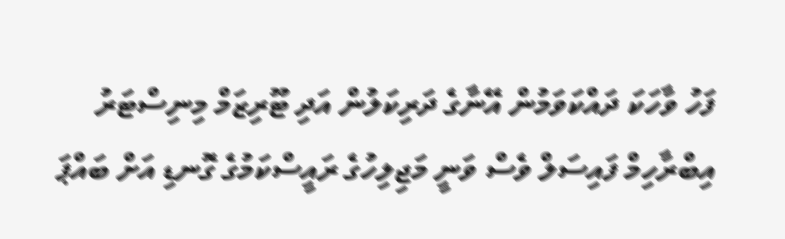ފަހު ވާހަކަ ދައްކަވަމުން އޭނާގެ ދަރިކަލުން އަދި ޓޫރިޒަމް މިނިސްޓަރު އިބްރާހިމް ފައިސަލް ވެސް ވަނީ މަޖިލިހުގެ ރައީސްކަމުގެ ގޮނޑި އަށް ބައްޕަ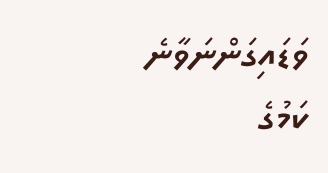ވަޑައިގަންނަވާނެ ކަމުގެ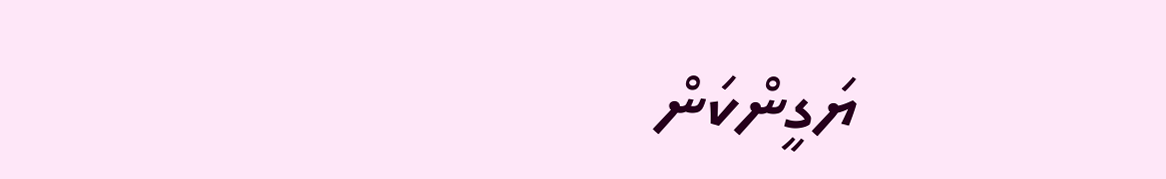ޔަގީންކަން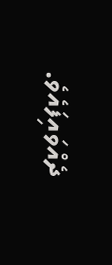ދެއްވައިފައެވެ.